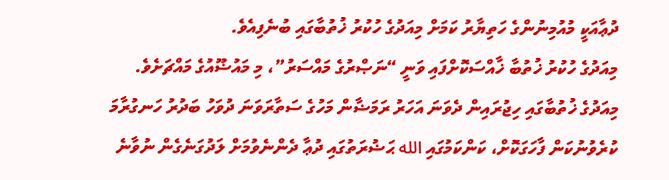ދުޢާއަކީ މުއުމިނުންގެ ހަތިޔާރު ކަމަށް މިއަދުގެ ހުކުރު ޚުތުބާގައި ބުނެފިއެވެ.
މިއަދުގެ ހުކުރު ޚުތުބާ ޚާއްސަކޮށްފައި ވަނީ “ނަޞްރުގެ މައްސަރު”، މި މައުޟޫއުގެ މައްޗަށެވެ.
މިއަދުގެ ޚުތުބާގައި ހިޖުރައިން ދެވަނަ އަހަރު ރަމަޟާން މަހުގެ ސަތާރަވަނަ ދުވަހު ބަދުރު ހަނގުރާމަ ކުރެވުނުކަން ފާހަގަކޮށް، ކަންކަމުގައި الله ޙަޟުރަތުގައި ދުޢާ ދެންނެވުމަށް ލަދުގަނެގެން ނުވާނެ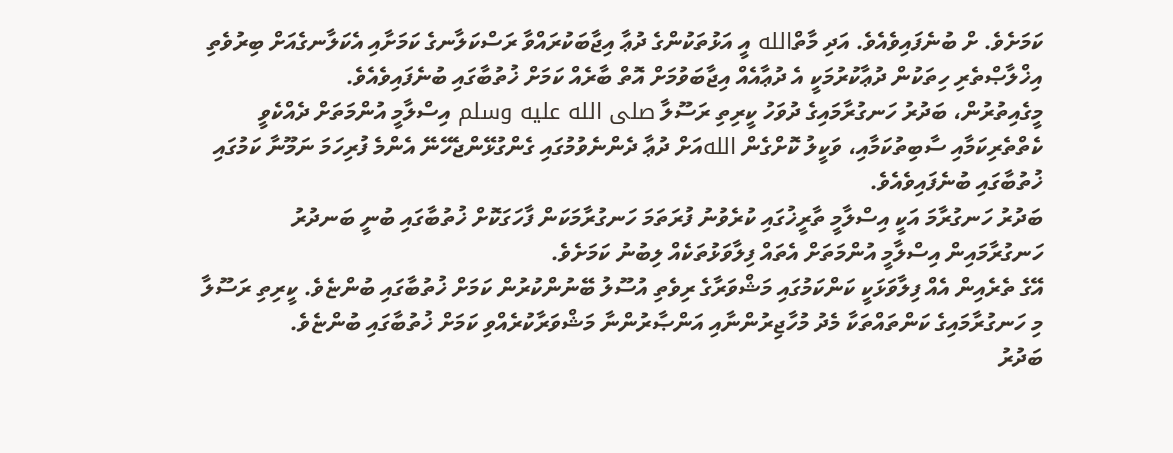ކަމަށެވެ. ށް ބުނެފައިވެއެވެ. އަދި މާތްالله އީ އަޅުތަކުންގެ ދުޢާ އިޖާބަކުރައްވާ ރަސްކަލާނގެ ކަމަށާއި އެކަލާނގެއަށް ބިރުވެތި އިޚްލާޞްތެރި ހިތަކުން ދުޢާކުރުމަކީ އެ ދުޢާއެއް އިޖާބަވުމަށް އޮތް ބާރެއް ކަމަށް ޚުތުބާގައި ބުނެފައިވެއެވެ.
މީގެއިތުރުން، ބަދުރު ހަނގުރާމައިގެ ދުވަހު ކީރިތި ރަސޫލާ صلى الله عليه وسلم އިސްލާމީ އުންމަތަށް ދެއްކެވީ ކެތްތެރިކަމާއި ސާބިތުކަމާއި، ވަކީލު ކޮށްގެން اللهއަށް ދުޢާ ދެންނެވުމުގައި ގެންގުޅޭންޖެހޭނޭ އެންމެ ފުރިހަމަ ނަމޫނާ ކަމުގައި ޚުތުބާގައި ބުނެފައިވެއެވެ.
ބަދުރު ހަނގުރާމަ އަކީ އިސްލާމީ ތާރީޚުގައި ކުރެވުނު ފުރަތަމަ ހަނގުރާމަކަން ފާހަގަކޮށް ޚުތުބާގައި ބުނީ ބަނދުރު ހަނގުރާމައިން އިސްލާމީ އުންމަތަށް އެތައް ފިލާވަޅުތަކެއް ލިބުނު ކަމަށެވެ.
އޭގެ ތެރެއިން އެއް ފިލާވަޅަކީ ކަންކަމުގައި މަޝްވަރާގެ ރިވެތި އުސޫލު ބޭނުންކުރުން ކަމަށް ޚުތުބާގައި ބުންޏެވެ. ކީރިތި ރަސޫލާ މި ހަނގުރާމައިގެ ކަންތައްތަކާ މެދު މުހާޖިރުންނާއި އަންޞާރުންނާ މަޝްވަރާކުރެއްވި ކަމަށް ޚުތުބާގައި ބުންޏެވެ.
ބަދުރު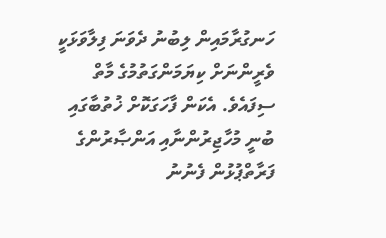ހަނގުރާމައިން ލިބުނު ދެވަނަ ފިލާވަޅަކީ ވެރީންނަށް ކިޔަމަންގަތުމުގެ މާތް ސިފައެވެ. އެކަން ފާހަގަކޮށް ޚުތުބާގައި ބުނީ މުހާޖިރުންނާއި އަންޞާރުންގެ ފަރާތްޕުޅުން ފެނުނު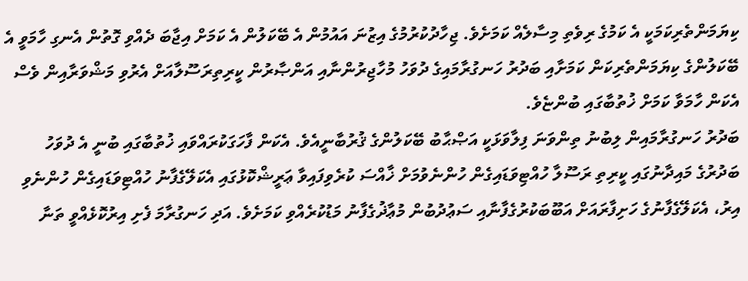ކިޔަމަންތެރިކަމަކީ އެ ކަމުގެ ރިވެތި މިސާލެއް ކަމަށެވެ. ޖިހާދުކުރުމުގެ އިޒުނަ އައުމުން އެ ބޭކަލުން އެ ކަމަށް އިޖާބަ ދެއްވި ގޮތުން އެނގި ހާމަވީ އެ ބޭކަލުންގެ ކިޔަމަންތެރިކަން ކަމަށާއި ބަދުރު ހަނގުރާމައިގެ ދުވަހު މުހާޖިރުންނާއި އަންޞާރުން ކީރިތިރަސޫލާއަށް އެރުވި މަޝްވަރާއިން ވެސް އެކަން ހާމަވާ ކަމަށް ޚުތުބާގައި ބުންޏެވެ.
ބަދުރު ހަނގުރާމައިން ލިބުނު ތިންވަނަ ފިލާވަޅަކީ އަޞްޙާބު ބޭކަލުންގެ ޤުރުބާނީއެވެ. އެކަން ފާހަގަކުރައްވައި ޚުތުބާގައި ބުނީ އެ ދުވަހު ބަދުރުގެ މައިދާނުގައި ކީރިތި ރަސޫލާ ހުއްޓިވަޑައިގެން ހުންނެވުމަށް ޚާއްސަ ކުރެވިފައިވާ ޢަރީޝްކޮޅުގައި އެކަލޭގެފާނު ހުއްޓިވަޑައިގެން ހުންނެވި އިރު، އެކަލޭގެފާނުގެ ހަށިފާރައަށް އަބޫބަކުރުގެފާނާއި ސަޢުދުބުން މުޢާޛުގެފާނު މަޑުކުރެއްވި ކަމަށެވެ. އަދި ހަނގުރާމަ ފެށި އިރުކޮޅެއްވީ ތަނާ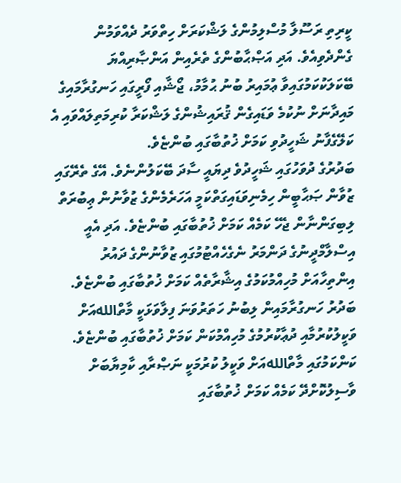ކީރިތި ރަސޫލާ މުސްލިމުންގެ ލަޝްކަރަށް ހިތްވަރު ދެއްވަމުން ގެންދެވިއެވެ. އަދި އަޞްޙާބުންގެ ތެރެއިން އަންޞާރިއްޔަ ބޭކަލަކުކަމުގައިވާ ޢުމައިރު ބުނު ޙުމާމު، ޖޯޝާއި ފޯރީގައި ހަނގުރާމައިގެ މައިދާނަށް ނުކުމެ ވަޑައިގެން ޤުރައިޝުންގެ ލަޝްކަރާ ކުރިމަތިލައްވައި އެ ކަލޭގެފާނު ޝަހީދުވި ކަމަށް ޚުތުބާގައި ބުންޏެވެ.
ބަދުރުގެ ދުވަހުގައި ޝަހީދުވެ ދިޔައީ ސާދަ ބޭކަލުންނެވެ. އޭގެ ތެރޭގައި ޒުވާން ޞަޙާބީން ހިމެނިވަޑައިގަތްކަމީ އަހަރެމެންގެ ޒުވާނުން ޢިބުރަތް ލިބިގަންނާން ޖެހޭ ކަމެއް ކަމަށް ޚުތުބާގައި ބުންޏެވެ. އަދި އެއީ އިސްލާމްދީނުގެ ދަންމަރު ނެގެހެއްޓުމުގައި ޒުވާނުންގެ ދައުރު އިންތިހާއަށް މުހިއްމުކަމުގެ އިޝާރާތެއް ކަމަށް ޚުތުބާގައި ބުންޏެވެ.
ބަދުރު ހަނގުރާމައިން ލިބުނު ހަތަރުވަނަ ފިލާވަޅަކީ މާތްاللهއަށް ވަކީލުކުރުމާއި ދުޢާކުރުމުގެ މުހިއްމުކަން ކަމަށް ޚުތުބާގައި ބުންޏެވެ. ކަންކަމުގައި މާތްاللهއަށް ވަކީލު ކުރުމަކީ ނަޞްރާއި ކާމިޔާބަށް ވާސިލުކޮށްދޭ ކަމެއް ކަމަށް ޚުތުބާގައި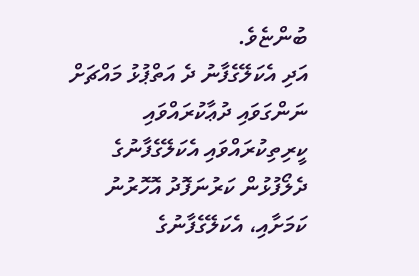ބުންޏެވެ.
އަދި އެކަލޭގެފާނު ދެ އަތްޕުޅު މައްޗަށް ނަންގަވައި ދުޢާކުރައްވައި ކީރިތިކުރައްވައި އެކަލޭގެފާނުގެ ދެލޯފުޅުން ކަރުނަފޮދު އޮހޮރުނު ކަމަށާއި، އެކަލޭގެފާނުގެ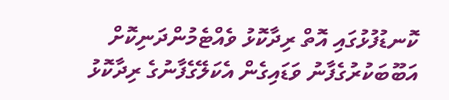ކޮނޑުފުޅުގައި އޮތް ރިދާކޮޅު ވެއްޓެމުންދަނިކޮށް އަބޫބަކުރުގެފާނު ވަޑައިގެން އެކަލޭގެފާނުގެ ރިދާކޮޅު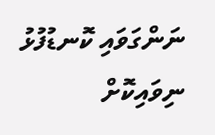ނަންގަވައި ކޮނޑުފުޅު ނިވައިކޮށް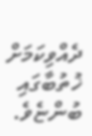ދެއްވިކަމަށް ޚުތުބާގައި ބުންޏެވެ.